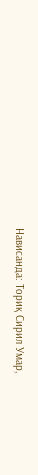Нависанда: Ториқ Сирил Умар,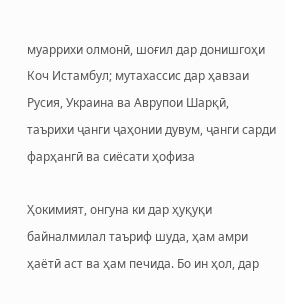муаррихи олмонӣ, шоғил дар донишгоҳи Коч Истамбул; мутахассис дар ҳавзаи Русия, Украина ва Аврупои Шарқӣ, таърихи ҷанги ҷаҳонии дувум, ҷанги сарди фарҳангӣ ва сиёсати ҳофиза

Ҳокимият, онгуна ки дар ҳуқуқи байналмилал таъриф шуда, ҳам амри ҳаётӣ аст ва ҳам печида. Бо ин ҳол, дар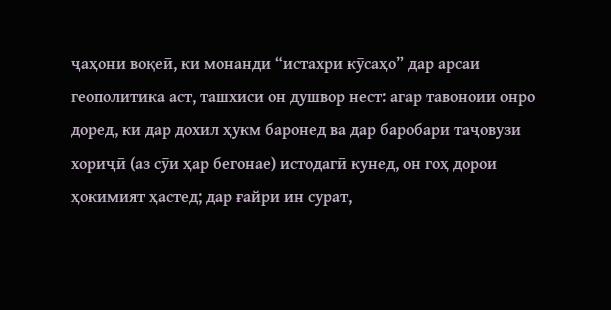ҷаҳони воқеӣ, ки монанди “истахри кӯсаҳо” дар арсаи геополитика аст, ташхиси он душвор нест: агар тавоноии онро доред, ки дар дохил ҳукм баронед ва дар баробари таҷовузи хориҷӣ (аз сӯи ҳар бегонае) истодагӣ кунед, он гоҳ дорои ҳокимият ҳастед; дар ғайри ин сурат,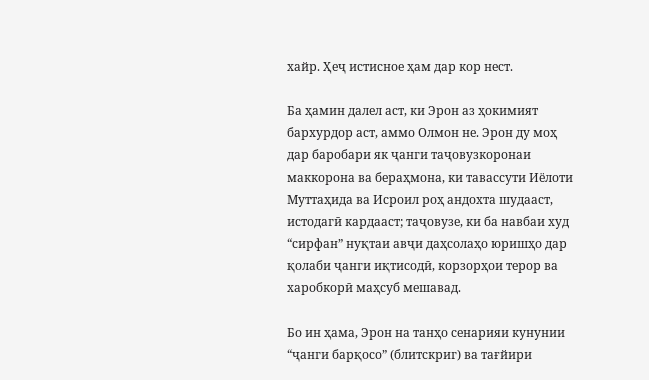хайр. Ҳеҷ истисное ҳам дар кор нест.

Ба ҳамин далел аст, ки Эрон аз ҳокимият бархурдор аст, аммо Олмон не. Эрон ду моҳ дар баробари як ҷанги таҷовузкоронаи маккорона ва бераҳмона, ки тавассути Иёлоти Муттаҳида ва Исроил роҳ андохта шудааст, истодагӣ кардааст; таҷовузе, ки ба навбаи худ “сирфан” нуқтаи авҷи даҳсолаҳо юришҳо дар қолаби ҷанги иқтисодӣ, корзорҳои терор ва харобкорӣ маҳсуб мешавад.

Бо ин ҳама, Эрон на танҳо сенарияи кунунии “ҷанги барқосо” (блитскриг) ва тағйири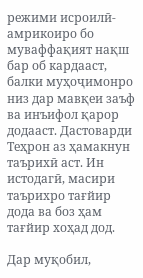режими исроилӣ-амрикоиро бо муваффақият нақш бар об кардааст, балки муҳоҷимонро низ дар мавқеи заъф ва инъифол қарор додааст. Дастоварди Теҳрон аз ҳамакнун таърихӣ аст. Ин истодагӣ, масири таърихро тағйир дода ва боз ҳам тағйир хоҳад дод.

Дар муқобил,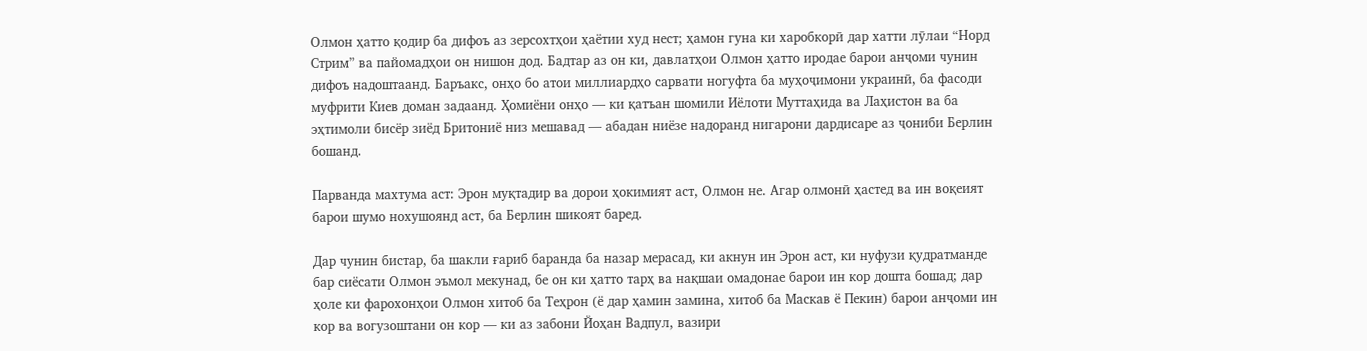Олмон ҳатто қодир ба дифоъ аз зерсохтҳои ҳаётии худ нест; ҳамон гуна ки харобкорӣ дар хатти лӯлаи “Норд Стрим” ва пайомадҳои он нишон дод. Бадтар аз он ки, давлатҳои Олмон ҳатто иродае барои анҷоми чунин дифоъ надоштаанд. Баръакс, онҳо бо атои миллиардҳо сарвати ногуфта ба муҳоҷимони украинӣ, ба фасоди муфрити Киев доман задаанд. Ҳомиёни онҳо — ки қатъан шомили Иёлоти Муттаҳида ва Лаҳистон ва ба эҳтимоли бисёр зиёд Бритониё низ мешавад — абадан ниёзе надоранд нигарони дардисаре аз ҷониби Берлин бошанд.

Парванда махтума аст: Эрон муқтадир ва дорои ҳокимият аст, Олмон не. Агар олмонӣ ҳастед ва ин воқеият барои шумо нохушоянд аст, ба Берлин шикоят баред.

Дар чунин бистар, ба шакли ғариб баранда ба назар мерасад, ки акнун ин Эрон аст, ки нуфузи қудратманде бар сиёсати Олмон эъмол мекунад, бе он ки ҳатто тарҳ ва нақшаи омадонае барои ин кор дошта бошад; дар ҳоле ки фарохонҳои Олмон хитоб ба Теҳрон (ё дар ҳамин замина, хитоб ба Маскав ё Пекин) барои анҷоми ин кор ва вогузоштани он кор — ки аз забони Йоҳан Вадпул, вазири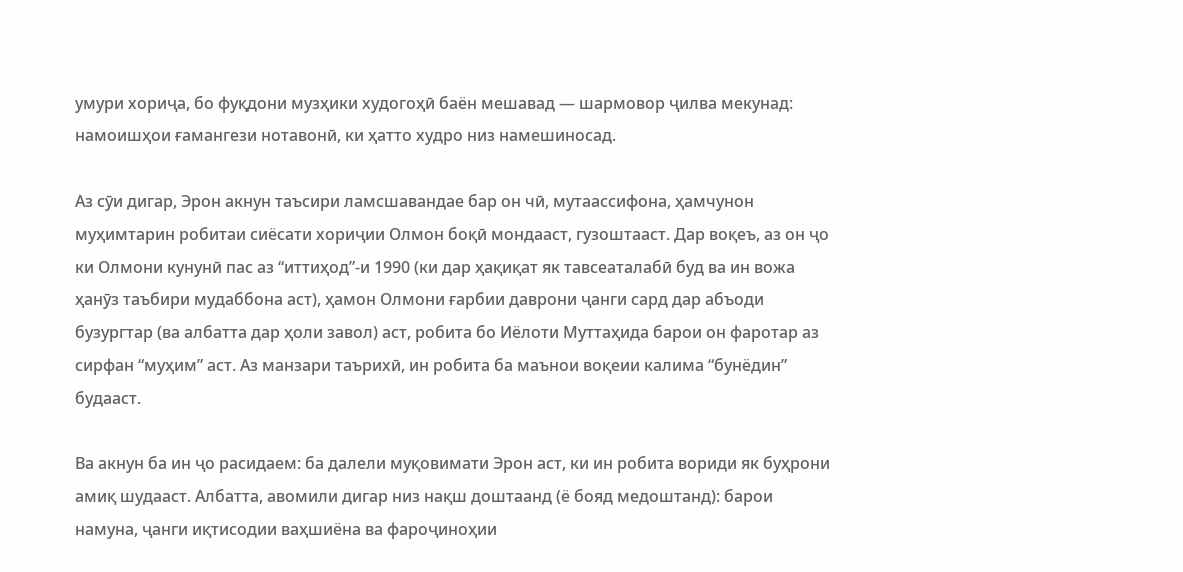умури хориҷа, бо фуқдони музҳики худогоҳӣ баён мешавад — шармовор ҷилва мекунад: намоишҳои ғамангези нотавонӣ, ки ҳатто худро низ намешиносад.

Аз сӯи дигар, Эрон акнун таъсири ламсшавандае бар он чӣ, мутаассифона, ҳамчунон муҳимтарин робитаи сиёсати хориҷии Олмон боқӣ мондааст, гузоштааст. Дар воқеъ, аз он ҷо ки Олмони кунунӣ пас аз “иттиҳод”-и 1990 (ки дар ҳақиқат як тавсеаталабӣ буд ва ин вожа ҳанӯз таъбири мудаббона аст), ҳамон Олмони ғарбии даврони ҷанги сард дар абъоди бузургтар (ва албатта дар ҳоли завол) аст, робита бо Иёлоти Муттаҳида барои он фаротар аз сирфан “муҳим” аст. Аз манзари таърихӣ, ин робита ба маънои воқеии калима “бунёдин” будааст.

Ва акнун ба ин ҷо расидаем: ба далели муқовимати Эрон аст, ки ин робита вориди як буҳрони амиқ шудааст. Албатта, авомили дигар низ нақш доштаанд (ё бояд медоштанд): барои намуна, ҷанги иқтисодии ваҳшиёна ва фароҷиноҳии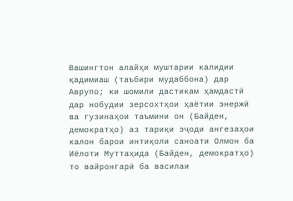Вашингтон алайҳи муштарии калидии қадимиаш (таъбири мудаббона) дар Аврупо; ки шомили дастикам ҳамдастӣ дар нобудии зерсохтҳои ҳаётии энержӣ ва гузинаҳои таъмини он (Байден, демократҳо) аз тариқи эҷоди ангезаҳои калон барои интиқоли саноати Олмон ба Иёлоти Муттаҳида (Байден, демократҳо) то вайронгарӣ ба василаи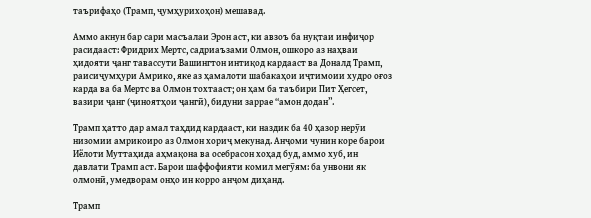таърифаҳо (Трамп, ҷумҳурихоҳон) мешавад.

Аммо акнун бар сари масъалаи Эрон аст, ки авзоъ ба нуқтаи инфиҷор расидааст: Фридрих Мертс, садриаъзами Олмон, ошкоро аз наҳваи ҳидояти ҷанг тавассути Вашингтон интиқод кардааст ва Доналд Трамп, раисиҷумҳури Амрико, яке аз ҳамалоти шабакаҳои иҷтимоии худро оғоз карда ва ба Мертс ва Олмон тохтааст; он ҳам ба таъбири Пит Ҳегсет, вазири ҷанг (ҷиноятҳои ҷангӣ), бидуни заррае “амон додан”.

Трамп ҳатто дар амал таҳдид кардааст, ки наздик ба 40 ҳазор нерӯи низомии амрикоиро аз Олмон хориҷ мекунад. Анҷоми чунин коре барои Иёлоти Муттаҳида аҳмақона ва осебрасон хоҳад буд, аммо хуб, ин давлати Трамп аст. Барои шаффофияти комил мегӯям: ба унвони як олмонӣ, умедворам онҳо ин корро анҷом диҳанд.

Трамп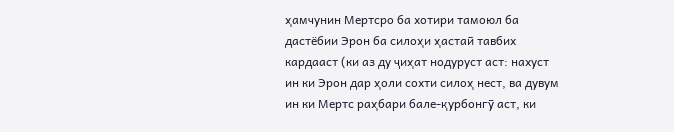ҳамчунин Мертсро ба хотири тамоюл ба дастёбии Эрон ба силоҳи ҳастаӣ тавбих кардааст (ки аз ду ҷиҳат нодуруст аст: нахуст ин ки Эрон дар ҳоли сохти силоҳ нест, ва дувум ин ки Мертс раҳбари бале-қурбонгӯ аст, ки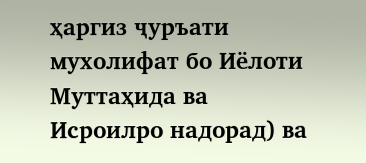ҳаргиз ҷуръати мухолифат бо Иёлоти Муттаҳида ва Исроилро надорад) ва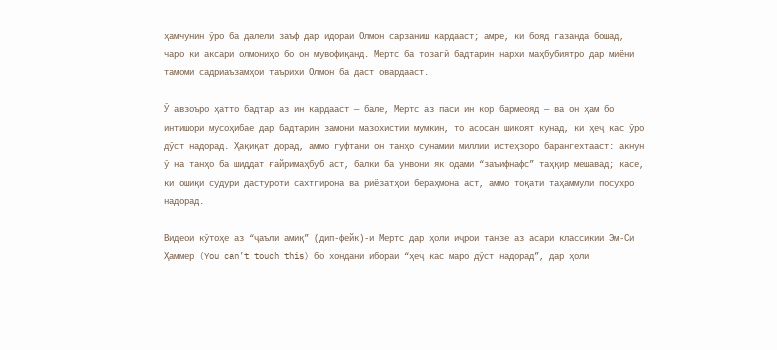ҳамчунин ӯро ба далели заъф дар идораи Олмон сарзаниш кардааст; амре, ки бояд газанда бошад, чаро ки аксари олмониҳо бо он мувофиқанд. Мертс ба тозагӣ бадтарин нархи маҳбубиятро дар миёни тамоми садриаъзамҳои таърихи Олмон ба даст овардааст.

Ӯ авзоъро ҳатто бадтар аз ин кардааст — бале, Мертс аз паси ин кор бармеояд — ва он ҳам бо интишори мусоҳибае дар бадтарин замони мазохистии мумкин, то асосан шикоят кунад, ки ҳеҷ кас ӯро дӯст надорад. Ҳақиқат дорад, аммо гуфтани он танҳо сунамии миллии истеҳзоро барангехтааст: акнун ӯ на танҳо ба шиддат ғайримаҳбуб аст, балки ба унвони як одами “заъифнафс” таҳқир мешавад; касе, ки ошиқи судури дастуроти сахтгирона ва риёзатҳои бераҳмона аст, аммо тоқати таҳаммули посухро надорад.

Видеои кӯтоҳе аз “ҷаъли амиқ” (дип-фейк)-и Мертс дар ҳоли иҷрои танзе аз асари классикии Эм-Си Ҳаммер (You can’t touch this) бо хондани ибораи “ҳеҷ кас маро дӯст надорад”, дар ҳоли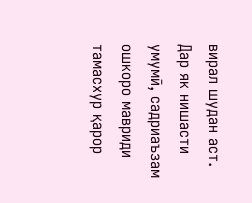вирал шудан аст. Дар як нишасти умумӣ, садриаъзам ошкоро мавриди тамасхур қарор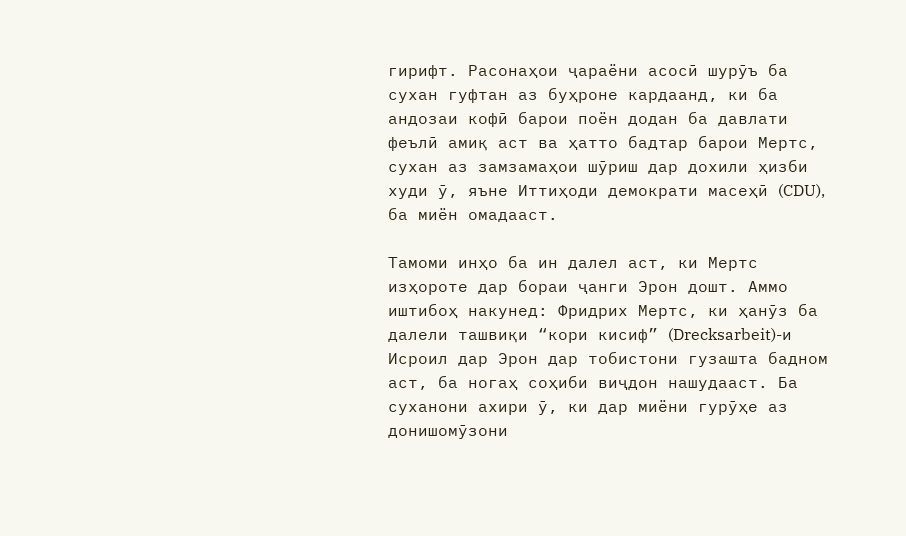гирифт. Расонаҳои ҷараёни асосӣ шурӯъ ба сухан гуфтан аз буҳроне кардаанд, ки ба андозаи кофӣ барои поён додан ба давлати феълӣ амиқ аст ва ҳатто бадтар барои Мертс, сухан аз замзамаҳои шӯриш дар дохили ҳизби худи ӯ, яъне Иттиҳоди демократи масеҳӣ (CDU), ба миён омадааст.

Тамоми инҳо ба ин далел аст, ки Мертс изҳороте дар бораи ҷанги Эрон дошт. Аммо иштибоҳ накунед: Фридрих Мертс, ки ҳанӯз ба далели ташвиқи “кори кисиф” (Drecksarbeit)-и Исроил дар Эрон дар тобистони гузашта бадном аст, ба ногаҳ соҳиби виҷдон нашудааст. Ба суханони ахири ӯ, ки дар миёни гурӯҳе аз донишомӯзони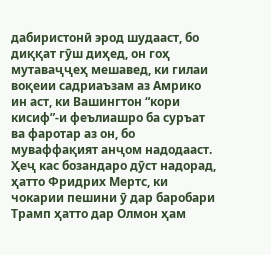дабиристонӣ эрод шудааст, бо диққат гӯш диҳед, он гоҳ мутаваҷҷеҳ мешавед, ки гилаи воқеии садриаъзам аз Амрико ин аст, ки Вашингтон “кори кисиф”-и феълиашро ба суръат ва фаротар аз он, бо муваффақият анҷом надодааст. Ҳеҷ кас бозандаро дӯст надорад, ҳатто Фридрих Мертс, ки чокарии пешини ӯ дар баробари Трамп ҳатто дар Олмон ҳам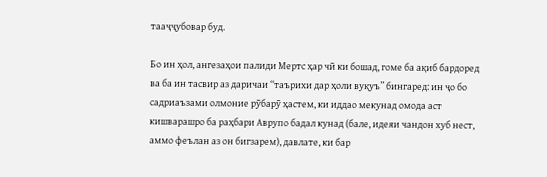тааҷҷубовар буд.

Бо ин ҳол, ангезаҳои палиди Мертс ҳар чӣ ки бошад, гоме ба ақиб бардоред ва ба ин тасвир аз даричаи “таърихи дар ҳоли вуқуъ” бингаред: ин ҷо бо садриаъзами олмоние рӯбарӯ ҳастем, ки иддао мекунад омода аст кишварашро ба раҳбари Аврупо бадал кунад (бале, идеяи чандон хуб нест, аммо феълан аз он бигзарем), давлате, ки бар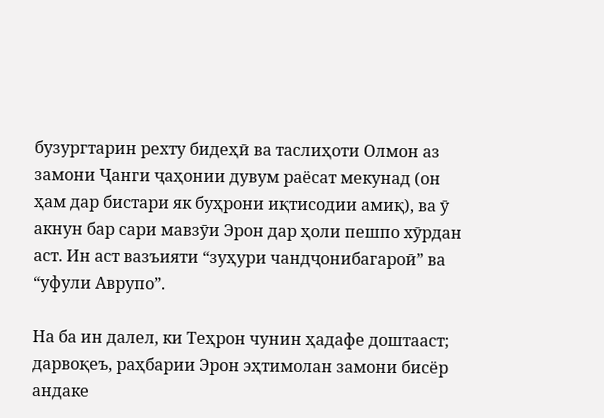бузургтарин рехту бидеҳӣ ва таслиҳоти Олмон аз замони Ҷанги ҷаҳонии дувум раёсат мекунад (он ҳам дар бистари як буҳрони иқтисодии амиқ), ва ӯ акнун бар сари мавзӯи Эрон дар ҳоли пешпо хӯрдан аст. Ин аст вазъияти “зуҳури чандҷонибагароӣ” ва “уфули Аврупо”.

На ба ин далел, ки Теҳрон чунин ҳадафе доштааст; дарвоқеъ, раҳбарии Эрон эҳтимолан замони бисёр андаке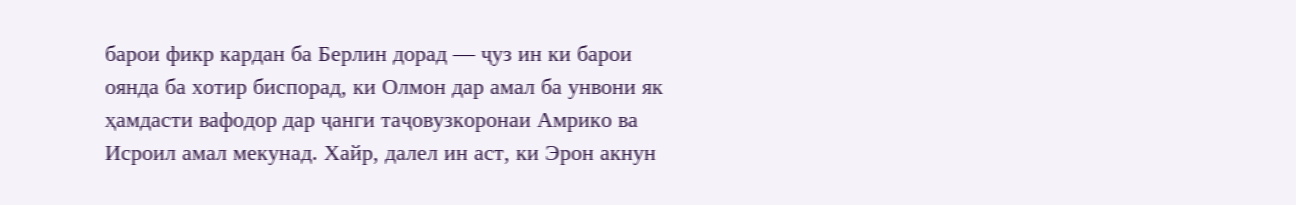барои фикр кардан ба Берлин дорад — ҷуз ин ки барои оянда ба хотир биспорад, ки Олмон дар амал ба унвони як ҳамдасти вафодор дар ҷанги таҷовузкоронаи Амрико ва Исроил амал мекунад. Хайр, далел ин аст, ки Эрон акнун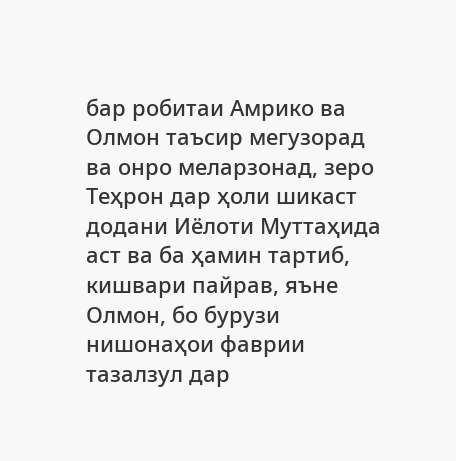бар робитаи Амрико ва Олмон таъсир мегузорад ва онро меларзонад, зеро Теҳрон дар ҳоли шикаст додани Иёлоти Муттаҳида аст ва ба ҳамин тартиб, кишвари пайрав, яъне Олмон, бо бурузи нишонаҳои фаврии тазалзул дар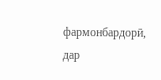фармонбардорӣ, дар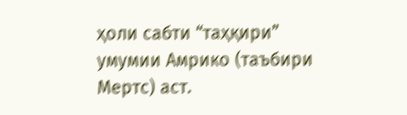ҳоли сабти “таҳқири” умумии Амрико (таъбири Мертс) аст.